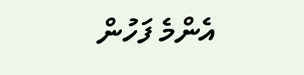އެންމެ ފަހުން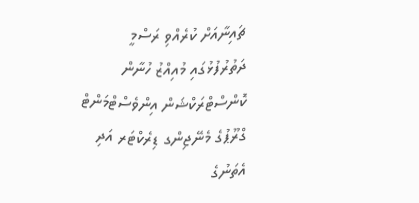ޗައިނާއަށް ކުރެއްވި ރަސްމީ ދަތުރުފުޅުގައި މުއިއްޒު ހުނާން ކޮންސްޓްރަކްޝަން އިންވެސްޓްމަންޓް ގްރޫޕުގެ މެނޭޖިންގ ޑިރެކްޓަރ އަދި އެތަނުގެ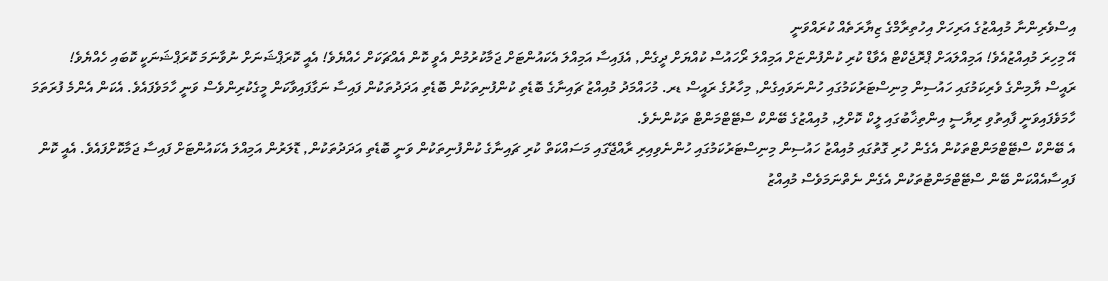އިސްވެރިންނާ މުއިއްޒުގެ އަރިހަށް އިހުތިރާމްގެ ޒިޔާރަތެއް ކުރައްވަނީ
އޭ މިހިރަ މުއިއްޒުއެވެ! އަމިއްލައަށް ޕްރޮޖެކްޓް އެވާޑް ކުރި ކުންފުންޏަށް އަމިއްލަ ރޯހައުސް ކުއްޔަށް ދީގެން, އެފައިސާ އަމިއްލަ އެކައުންޓަށް ޖަމާކުރުމުން އެވީ ކޮން އެއްޗަކަށް ހެއްޔެވެ! އެއީ ކޮރަޕްޝަނަށް ނުވާނަމަ ކޮރަޕްޝަނަކީ ކޮބައި ހެއްޔެވެ!
ރައީސް ޔާމިންގެ ވެރިކަމުގައި ހައުސިން މިނިސްޓަރުކަމުގައި ހުންނަވައިގެން, މިހާރުގެ ރައީސް ޑރ. މުހައްމަދު މުއިއްޒު ޗައިނާގެ ބޮޑެތި ކުންފުނިތަކުން ބޮޑެތި އަދަދުތަކުން ފައިސާ ނަގާފައިވާކަން މީގެކުރިންވެސް ވަނީ ހާމަވެފައެވެ. އެކަން އެންމެ ފުރަތަމަ ހާމަވެފައިވަނީ ފާއިތުވި ރިޔާސީ އިންތިޚާބުގައި ލީކް ކޮށްލި, މުއިއްޒުގެ ބޭންކް ސްޓޭޓްމަންޓް ތަކުންނެވެ.
އެ ބޭންކް ސްޓޭޓްމަންޓްތަކުން އެގެން ހުރި ގޮތުގައި މުއިއްޒު ހައުސިން މިނިސްޓަރުކަމުގައި ހުންނެވިއިރި ރާއްޖޭގައި މަސައްކަތް ކުރި ޗައިނާގެ ކުންފުނިތަކުން ވަނީ ބޮޑެތި އަދަދުތަކުން, ޑޮލަރުން އަމިއްލަ އެކައުންޓަށް ފައިސާ ޖަމާކޮށްފައެވެ. އެއީ ކޮން ފައިސާއެއްކަން ބޭން ސްޓޭޓްމަންޓުތަކުން އެގެން ނެތްނަމަވެސް މުއިއްޒު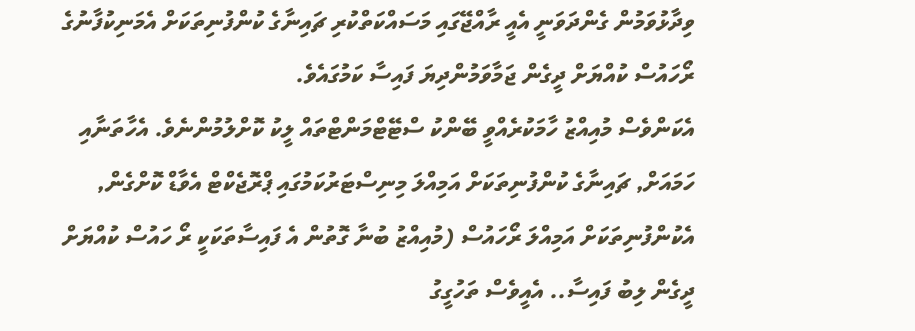ވިދާޅުވަމުން ގެންދަވަނީ އެއީ ރާއްޖޭގައި މަސައްކަތްކުރި ޗައިނާގެ ކުންފުނިތަކަށް އެމަނިކުފާނުގެ ރޯހައުސް ކުއްޔަށް ދީގެން ޖަމާވަމުންދިޔަ ފައިސާ ކަމުގައެވެ.
އެކަންވެސް މުއިއްޒު ހާމަކުރެއްވީ ބޭންކު ސްޓޭޓްމަންޓްތައް ލީކު ކޮށްލުމުންނެވެ. އެހާތަނާއި ހަމައަށް, ޗައިނާގެ ކުންފުނިތަކަށް އަމިއްލަ މިނިސްޓަރުކަމުގައި ޕްރޮޖެކްޓް އެވާޑް ކޮށްގެން, އެކުންފުނިތަކަށް އަމިއްލަ ރޯހައުސް (މުއިއްޒު ބުނާ ގޮތުން އެ ފައިސާތަކަކީ ރޯ ހައުސް ކުއްޔަށް ދީގެން ލިބު ފައިސާ.. އެއީވެސް ތަހުގީގު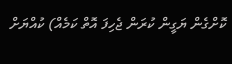ކޮށްގެން ޔަގީން ކުރަން ޖެހިފަ އޮތް ކަމެއް) ކުއްޔަށް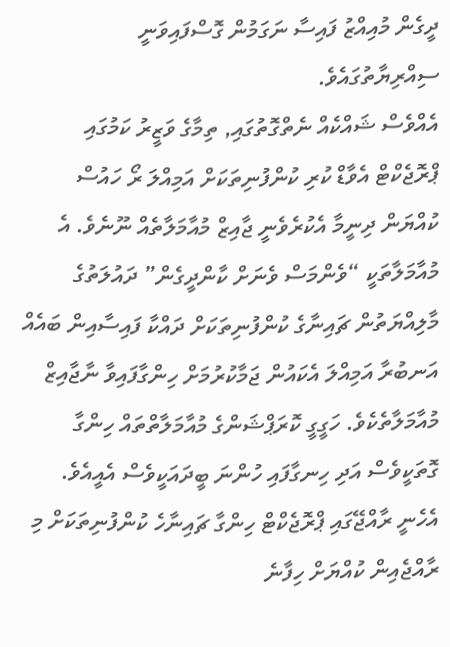ދީގެން މުއިއްޒު ފައިސާ ނަގަމުން ގޮސްފައިވަނީ ސިއްރިޔާތުގައެވެ.
އެއްވެސް ޝައްކެއް ނެތްގޮތުގައި, ތިމާގެ ވަޒީރު ކަމުގައި ޕްރޮޖެކްޓް އެވާޑް ކުރި ކުންފުނިތަކަށް އަމިއްލަ ރޯ ހައުސް ކުއްޔަން ދިނީމާ އެކުރެވެނީ ޖާއިޒް މުއާމަލާތެއް ނޫނެވެ. އެ މުއާމަލާތަކީ “ވެންމަސް ވެނަށް ކާންދީގެން” ދައުލަތުގެ މާލިއްޔަތުން ޗައިނާގެ ކުންފުނިތަކަށް ދައްކާ ފައިސާއިން ބައެއް އަނބުރާ އަމިއްލަ އެކައުން ޖަމާކުރުމަށް ހިންގާފައިވާ ނާޖާއިޒް މުއާމަލާތެކެވެ. ހަގީގީ ކޮރަޕްޝަންގެ މުއާމަލާތްތައް ހިންގާ ގޮތަކީވެސް އަދި ހިނގާފައި ހުންނަ ބީދައަކީވެސް އެއީއެވެ.
އެހެނީ ރާއްޖޭގައި ޕްރޮޖެކްޓް ހިންގާ ޗައިނާހެ ކުންފުނިތަކަށް މި ރާއްޖެއިން ކުއްޔަށް ހިފާނެ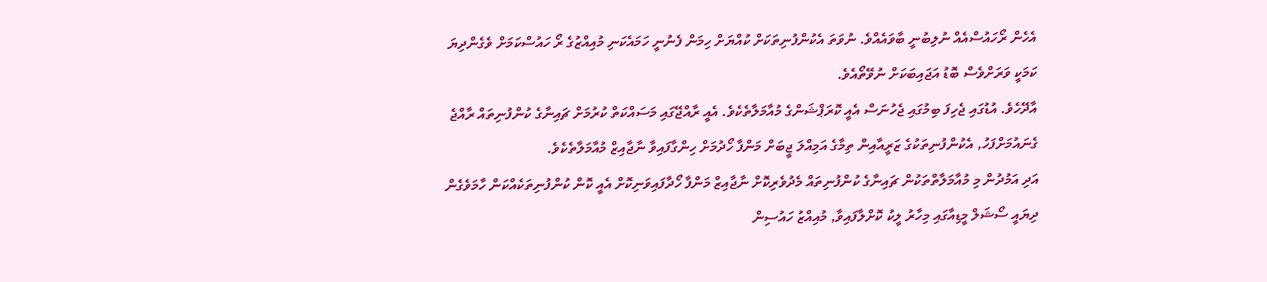އެހެން ރޯހައުސްއެއް ނުލިބުނީ ބާވައެއްވެ. ނުވަތަ އެކުންފުނިތަކަށް ކުއްޔަށް ހިމަން ފެނުނީ ހަމައެކަނި މުއިއްޒުގެ ރޯ ހައުސްކަމަށް ވެގެންދިޔަ ކަމަކީ ވަރަށްވެސް ބޮޑު އަޖައިބަކަށް ނުވޭތޯއެވެ.
އާދޭހެވެ. އުޑުގައި ޖެހިފަ ބިމުގައި ޖެހުނަސް އެއީ ކޮރަޕްޝަންގެ މުއާމަލާތެކެވެ. އެއީ ރާއްޖޭގައި މަސައްކަތް ކުރުމަށް ޗައިނާގެ ކުންފުނިތައް ރާއްޖެ ގެނައުމަށްފަހު, އެކުންފުނިތަކުގެ ޒަރީއާއިން ތިމާގެ އަމިއްލަ ޖީބަށް މަންފާ ހޯދުމަށް ހިންގާފައިވާ ނާޖާއިޒް މުއާމަލާތެކެވެ.
އަދި އަމުދުން މި މުއާމަލާތްތަކުން ޗައިނާގެ ކުންފުނިތައް މެދުވެރިކޮށް ނާޖާއިޒް މަންފާ ހޯދާފައިވަނިކޮށް އެއީ ކޮން ކުންފުނިތަކެއްކަން ހާމަވެގެން ދިޔައީ ސޯޝަލް މީޑިއާގައި މިހާރު ލީކު ކޮށްލާފައިވާ, މުއިއްޒު ހައުސިން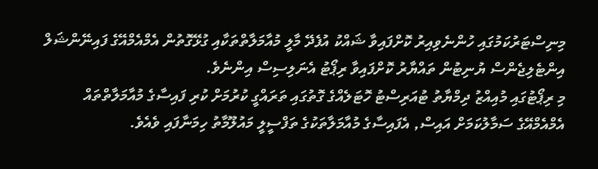މިނިސްޓަރުކަމުގައި ހުންނެވިއިރު ކޮށްފައިވާ ޝައްކު އުފެދޭ މާލީ މުއާމަލާތްތަކާއި ގުޅޭގޮތުން އެމްއެމްއޭގެ ފައިނޭންޝަލް އިންޓެލިޖެންސް ޔުނިޓުން ތައްޔާރު ކޮށްފައިވާ ރިޕޯޓު އެނަލިސިސް އިންނެވެ.
މި ރިޕޯޓުގައި މުއިއްޒު ދިމްޔާތު ޓުއަރިސްޓު ހޮޓަލެއްގެ ގޮތުގައި ތަރައްގީ ކުރުމަށް ކުރި ފައިސާގެ މުއާމަލާތްތައް އެމްއެމްއޭގެ ސަމާލުކަމަށް އައިސް, އެފައިސާގެ މުއާމަލާތަކުގެ ތަފްސީލީ މައުލޫމާތު ހިމަނާފައި ވެއެވެ.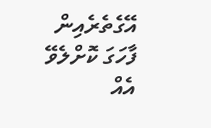އޭގެތެރެއިން ފާހަގަ ކޮށްލެވޭ އެއް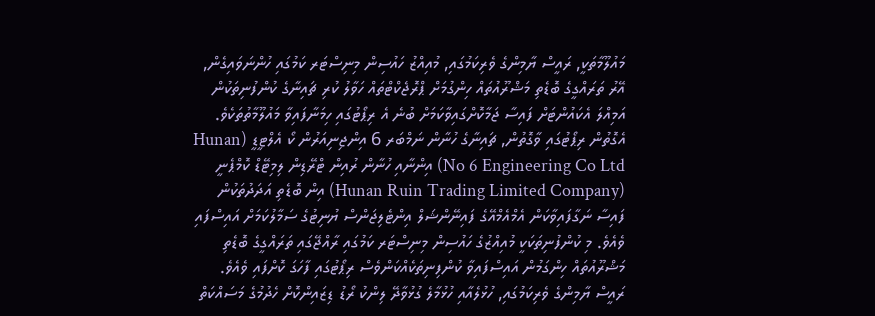މައުލޫމާތަކީ, ރައީސް ޔާމިންގެ ވެރިކަމުގައި, މުއިއްޒު ހައުސިން މިނިސްޓަރ ކަމުގައި ހުންނަވައިގެން, އޭރު ތަރައްގީގެ ބޮޑެތި މަޝްރޫއުތައް ހިންގުމަށް ޕްރޮޖެކްޓްތައް ހަވާލު ކުރި ޗައިނާގެ ކުންފުނިތަކުން އަމިއްލަ އެކައުންޓަށް ފައިސާ ޖަމާކޮށްގައިވާކަމަށް ބުނެ އެ ރިޕޯޓުގައި ހިމަނާފައިވާ މައުލޫމާތުތަކެވެ.
އެގޮތުން ރިޕޯޓުގައި ވާގޮތުން, ޗައިނާގެ ހުނާން ނަމްބަރ 6 އިންޖިނިއަރުން ކޯ އެލްޓީޑީ (Hunan No 6 Engineering Co Ltd) އިންނާއި ހުނާން ރުއިން ޓްރޭޑިން ލިމިޓޭޑް ކޮމްޕެނީ (Hunan Ruin Trading Limited Company) އިން ބޮޑެތި އަދަދުތަކުން ފައިސާ ނަގާފައިވާކަން އެމްއެމްއޭގެ ފައިނޭންޝަލް އިންޓެލިޖަންސް ޔުނިޓުގެ ސަމާލުކަމަށް އައިސްފައި ވެއެވެ. މި ކުންފުނިތަކަކީ މުއިއްޒުގެ ހައުސިން މިނިސްޓަރ ކަމުގައި ރާއްޖޭގައި ތަރައްގީގެ ބޮޑެތި މަޝްރޫއުތައް ހިންގަމުން އައިސްފައިވާ ކުންފިނިތަކެއްކަންވެސް ރިޕޯޓުގައި ފާހަގަ ކޮށްފައި ވެއެވެ.
ރައީސް ޔާމިންގެ ވެރިކަމުގައި, ހުޅުލެއާއި ހުޅުމާލެ ގުޅުވާދޭ ލިންކު ރޯޑު ޑިޒައިންކޮށް ހެދުމުގެ މަސައްކަތް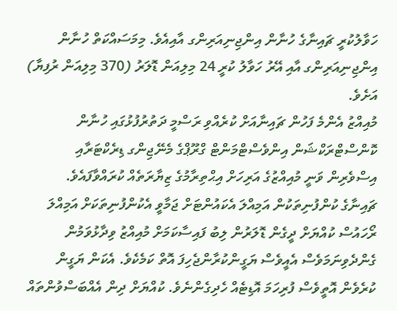ހަވާލުކުރީ ޗައިނާގެ ހުނާން އިންޖިނިއަރިންގ އާއިއެވެ. މިމަސައްކަތް ހުނާން އިންޖިނިއަރިންގ އާއި އޭރު ހަވާލު ކުރީ 24 މިލިއަން ޑޮލަރު (370 މިލިއަން ރުފިޔާ) އަށެވެ.
މުއިއްޒު އެންމެ ފަހުން ޗައިނާއަށް ކުރެއްވި ރަސްމީ ދަތުރުފުޅުގައި ހުނާން ކޮންސްޓްރަކްޝަން އިންވެސްޓްމަންޓް ގްރޫޕްގެ މެނޭޖިންގ ޑިރެކްޓަރާއި އިސްވެރިން ވަނީ މުއިއްޒުގެ އަރިހަށް އިޙްތިރާމުގެ ޒިޔާރަތެއް ކުރައްވާފައެވެ.
ޗައިނާގެ ކުންފުނިތަކުން އަމިއްލަ އެކައުންޓަށް ޖަމާވީ އެކުންފުނިތަކަށް އަމިއްލަ ރޯހައުސް ކުއްޔަށް ދީގެން ޑޮލަރުން ލިބު ފައިސާކަމަށް މުއިއްޒު ވިދާޅުވަމުން ގެންދެވިނަމަވެސް އެއީވެސް ޔަގީންކުރާންޖެހިފަ އޮތް ކަމެކެވެ. އެކަން ޔަގީން ކުރެވެން އޮތީވެސް ފުރިހަމަ އޮޑިޓެއް ހެދިގެންނެވެ. ކުއްޔަށް ދިން އެއްބަސްވުންތައް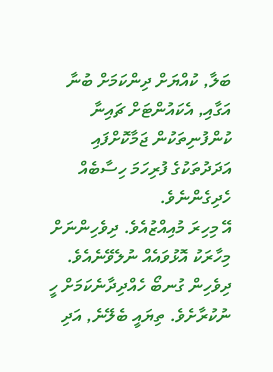ބަލާ, ކުއްޔަށް ދިންކަމަށް ބުނާ އަގާއި, އެކައުންޓަށް ޗައިނާ ކުންފުނިތަކުން ޖަމާކޮށްފައި އަދަދުތަކުގެ ފުރިހަމަ ހިސާބެއް ހެދިގެންނެވެ.
އޭ މިހިރަ މުއިއްޒުއެވެ. ދިވެހިންނަށް މިހާރަކު އޮޅުވައެއް ނުލެވޭނެއެވެ. ދިވެހިން ގުނބޯ ހެއްދިދާނެކަމަށް ހީ ނުކުރާށެވެ. ތިޔައީ ބެލޭނެ, އަދި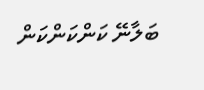ބަލާނޭ ކަންކަންކަން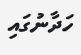ހަދާނުގައި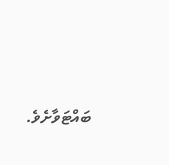ބައްޓަވާށެވެ.